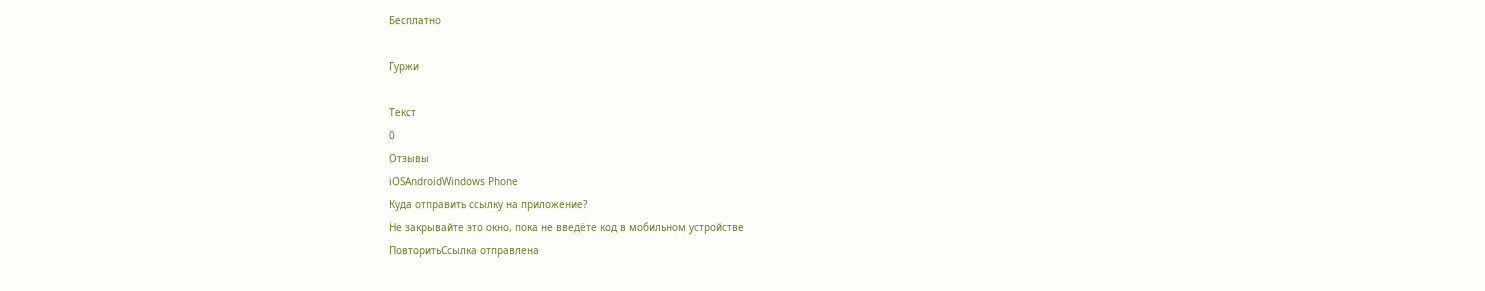Бесплатно

Гуржи

Текст
0
Отзывы
iOSAndroidWindows Phone
Куда отправить ссылку на приложение?
Не закрывайте это окно, пока не введёте код в мобильном устройстве
ПовторитьСсылка отправлена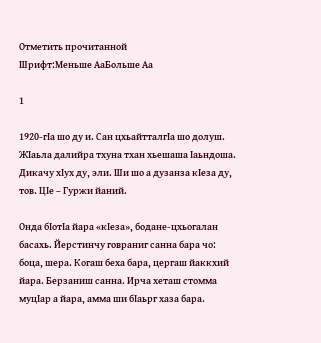Отметить прочитанной
Шрифт:Меньше АаБольше Аа

1

1920-гIа шо ду и. Сан цхьайтталгIа шо долуш. ЖIаьла далийра тхуна тхан хьешаша Iаьндоша. Дикачу хIух ду, эли. Ши шо а дузанза кIеза ду, тов. ЦIе – Гуржи йаний.

Онда бIотIа йара «кIеза», бодане-цхьогалан басахь. Йерстинчу говраниг санна бара чо: боца, шера. Когаш беха бара, цергаш йаккхий йара. Берзаниш санна. Ирча хеташ стомма муцIар а йара, амма ши бIаьрг хаза бара.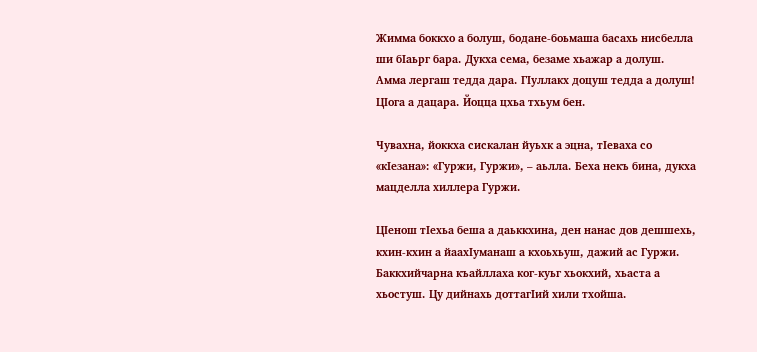Жимма боккхо а болуш, бодане-боьмаша басахь нисбелла ши бIаьрг бара. Дукха сема, безаме хьажар а долуш. Амма лергаш тедда дара. ГIуллакх доцуш тедда а долуш! ЦIога а дацара. Йоцца цхьа тхьум бен.

Чувахна, йоккха сискалан йуьхк а эцна, тIеваха со «кIезана»: «Гуржи, Гуржи», – аьлла. Беха некъ бина, дукха мацделла хиллера Гуржи.

ЦIенош тIехьа беша а даьккхина, ден нанас дов дешшехь, кхин-кхин а йаахIуманаш а кхоьхьуш, дажий ас Гуржи. Баккхийчарна къайллаха ког-куьг хьокхий, хьаста а хьостуш. Цу дийнахь доттагIий хили тхойша.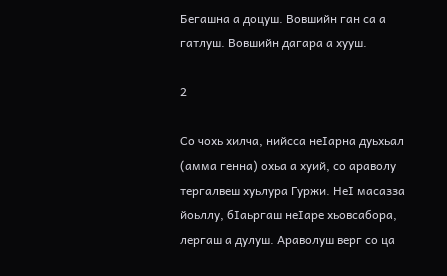Бегашна а доцуш. Вовшийн ган са а гатлуш. Вовшийн дагара а хууш.

2

Со чохь хилча, нийсса неIарна дуьхьал (амма генна) охьа а хуий, со араволу тергалвеш хуьлура Гуржи. НеI масазза йоьллу, бIаьргаш неIаре хьовсабора, лергаш а дулуш. Араволуш верг со ца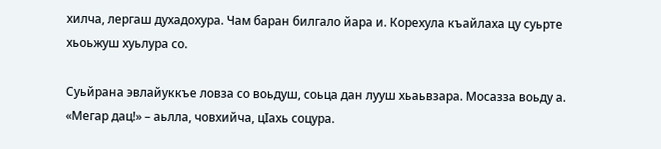хилча, лергаш духадохура. Чам баран билгало йара и. Корехула къайлаха цу суьрте хьоьжуш хуьлура со.

Суьйрана эвлайуккъе ловза со воьдуш, соьца дан лууш хьаьвзара. Мосазза воьду а. «Мегар дац!» – аьлла, човхийча, цIахь соцура.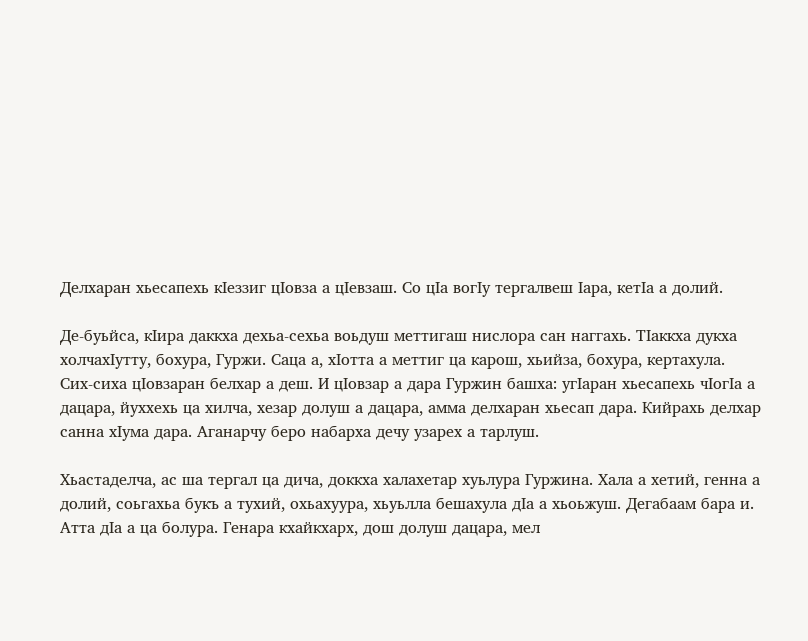Делхаран хьесапехь кIеззиг цIовза а цIевзаш. Со цIа вогIу тергалвеш Iара, кетIа а долий.

Де-буьйса, кIира даккха дехьа-сехьа воьдуш меттигаш нислора сан наггахь. ТIаккха дукха холчахIутту, бохура, Гуржи. Саца а, хIотта а меттиг ца карош, хьийза, бохура, кертахула. Сих-сиха цIовзаран белхар а деш. И цIовзар а дара Гуржин башха: угIаран хьесапехь чIогIа а дацара, йуххехь ца хилча, хезар долуш а дацара, амма делхаран хьесап дара. Кийрахь делхар санна хIума дара. Аганарчу беро набарха дечу узарех а тарлуш.

Хьастаделча, ас ша тергал ца дича, доккха халахетар хуьлура Гуржина. Хала а хетий, генна а долий, соьгахьа букъ а тухий, охьахуура, хьуьлла бешахула дIа а хьоьжуш. Дегабаам бара и. Атта дIа а ца болура. Генара кхайкхарх, дош долуш дацара, мел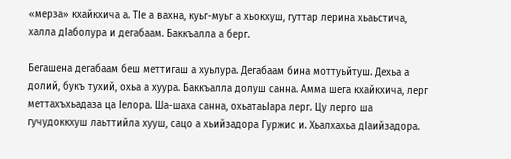«мерза» кхайкхича а. ТIе а вахна, куьг-муьг а хьокхуш, гуттар лерина хьаьстича, халла дIаболура и дегабаам. Баккъалла а берг.

Бегашена дегабаам беш меттигаш а хуьлура. Дегабаам бина моттуьйтуш. Дехьа а долий, букъ тухий, охьа а хуура. Баккъалла долуш санна. Амма шега кхайкхича, лерг меттахъхьадаза ца Iелора. Ша-шаха санна, охьатаьIара лерг. Цу лерго ша гучудоккхуш лаьттийла хууш, сацо а хьийзадора Гуржис и. Хьалхахьа дIаийзадора.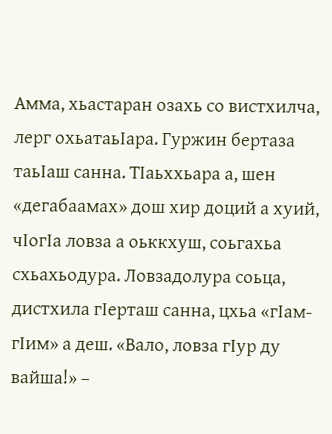Амма, хьастаран озахь со вистхилча, лерг охьатаьIара. Гуржин бертаза таьIаш санна. ТIаьххьара а, шен «дегабаамах» дош хир доций а хуий, чIогIа ловза а оьккхуш, соьгахьа схьахьодура. Ловзадолура соьца, дистхила гIерташ санна, цхьа «гIам-гIим» а деш. «Вало, ловза гIур ду вайша!» –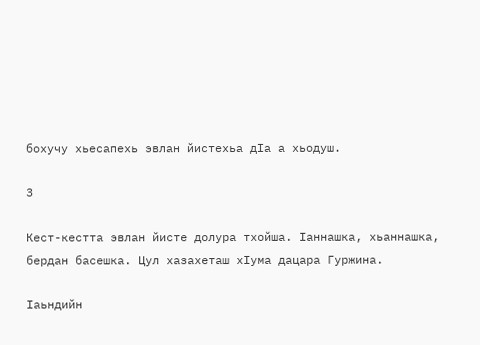бохучу хьесапехь эвлан йистехьа дIа а хьодуш.

3

Кест-кестта эвлан йисте долура тхойша. Iаннашка, хьаннашка, бердан басешка. Цул хазахеташ хIума дацара Гуржина.

Iаьндийн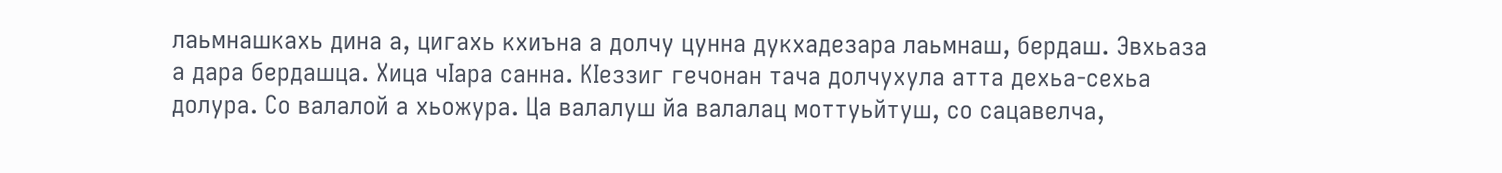лаьмнашкахь дина а, цигахь кхиъна а долчу цунна дукхадезара лаьмнаш, бердаш. Эвхьаза а дара бердашца. Хица чIара санна. КIеззиг гечонан тача долчухула атта дехьа-сехьа долура. Со валалой а хьожура. Ца валалуш йа валалац моттуьйтуш, со сацавелча,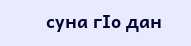суна гIо дан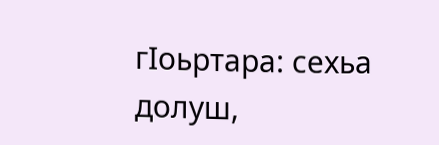гIоьртара: сехьа долуш,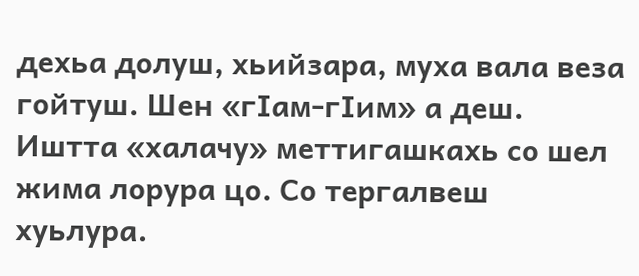дехьа долуш, хьийзара, муха вала веза гойтуш. Шен «гIам-гIим» а деш. Иштта «халачу» меттигашкахь со шел жима лорура цо. Со тергалвеш хуьлура.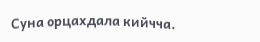Суна орцахдала кийчча.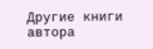Другие книги автора